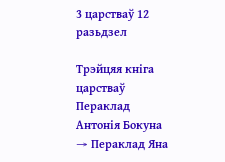3 царстваў 12 разьдзел

Трэйцяя кніга царстваў
Пераклад Антонія Бокуна → Пераклад Яна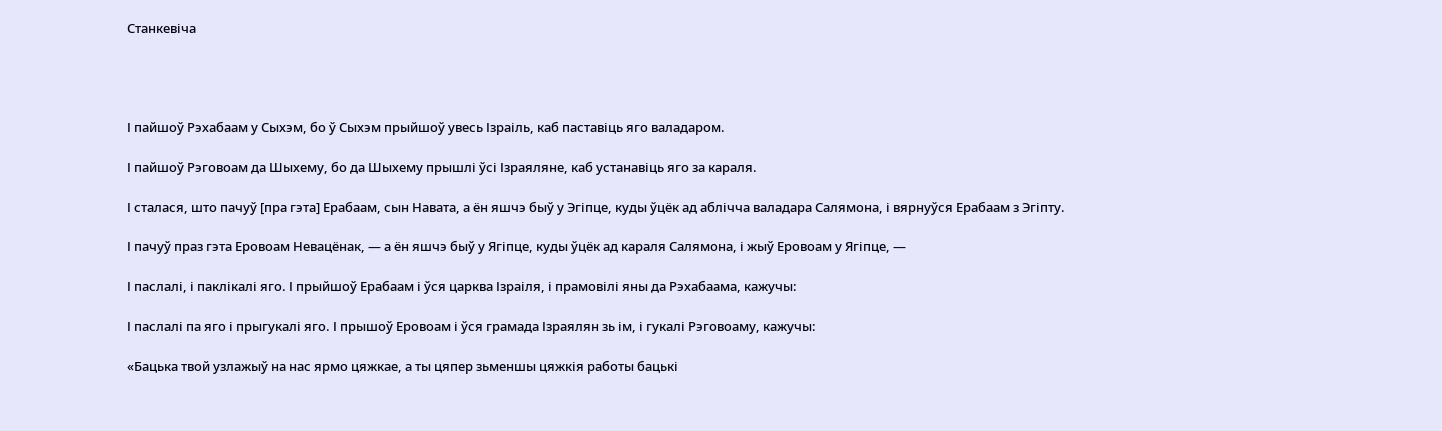Станкевіча




І пайшоў Рэхабаам у Сыхэм, бо ў Сыхэм прыйшоў увесь Ізраіль, каб паставіць яго валадаром.

І пайшоў Рэговоам да Шыхему, бо да Шыхему прышлі ўсі Ізраяляне, каб устанавіць яго за караля.

І сталася, што пачуў [пра гэта] Ерабаам, сын Навата, а ён яшчэ быў у Эгіпце, куды ўцёк ад аблічча валадара Салямона, і вярнуўся Ерабаам з Эгіпту.

І пачуў праз гэта Еровоам Невацёнак, — а ён яшчэ быў у Ягіпце, куды ўцёк ад караля Салямона, і жыў Еровоам у Ягіпце, —

І паслалі, і паклікалі яго. І прыйшоў Ерабаам і ўся царква Ізраіля, і прамовілі яны да Рэхабаама, кажучы:

І паслалі па яго і прыгукалі яго. І прышоў Еровоам і ўся грамада Ізраялян зь ім, і гукалі Рэговоаму, кажучы:

«Бацька твой узлажыў на нас ярмо цяжкае, а ты цяпер зьменшы цяжкія работы бацькі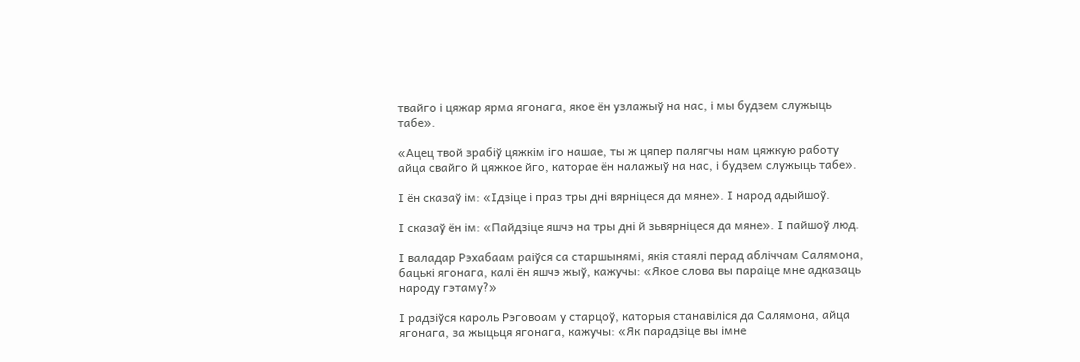твайго і цяжар ярма ягонага, якое ён узлажыў на нас, і мы будзем служыць табе».

«Ацец твой зрабіў цяжкім іго нашае, ты ж цяпер палягчы нам цяжкую работу айца свайго й цяжкое йго, каторае ён налажыў на нас, і будзем служыць табе».

І ён сказаў ім: «Ідзіце і праз тры дні вярніцеся да мяне». І народ адыйшоў.

І сказаў ён ім: «Пайдзіце яшчэ на тры дні й зьвярніцеся да мяне». І пайшоў люд.

І валадар Рэхабаам раіўся са старшынямі, якія стаялі перад абліччам Салямона, бацькі ягонага, калі ён яшчэ жыў, кажучы: «Якое слова вы параіце мне адказаць народу гэтаму?»

І радзіўся кароль Рэговоам у старцоў, каторыя станавіліся да Салямона, айца ягонага, за жыцьця ягонага, кажучы: «Як парадзіце вы імне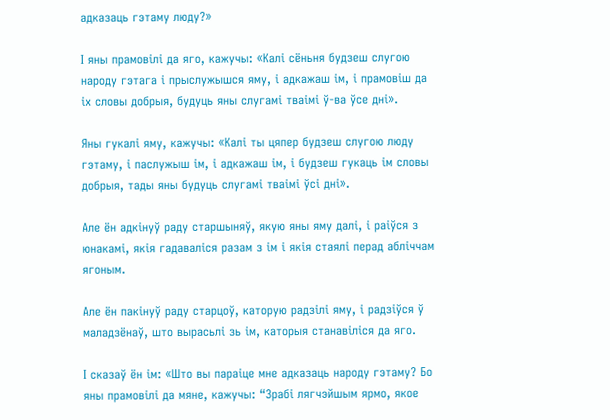адказаць гэтаму люду?»

І яны прамовілі да яго, кажучы: «Калі сёньня будзеш слугою народу гэтага і прыслужышся яму, і адкажаш ім, і прамовіш да іх словы добрыя, будуць яны слугамі тваімі ў-ва ўсе дні».

Яны гукалі яму, кажучы: «Калі ты цяпер будзеш слугою люду гэтаму, і паслужыш ім, і адкажаш ім, і будзеш гукаць ім словы добрыя, тады яны будуць слугамі тваімі ўсі дні».

Але ён адкінуў раду старшыняў, якую яны яму далі, і раіўся з юнакамі, якія гадаваліся разам з ім і якія стаялі перад абліччам ягоным.

Але ён пакінуў раду старцоў, каторую радзілі яму, і радзіўся ў маладзёнаў, што вырасьлі зь ім, каторыя станавіліся да яго.

І сказаў ён ім: «Што вы параіце мне адказаць народу гэтаму? Бо яны прамовілі да мяне, кажучы: “Зрабі лягчэйшым ярмо, якое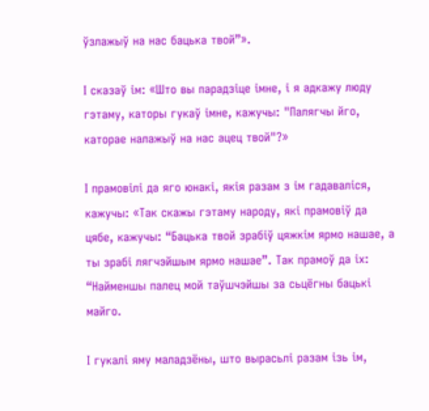ўзлажыў на нас бацька твой”».

І сказаў ім: «Што вы парадзіце імне, і я адкажу люду гэтаму, каторы гукаў імне, кажучы: "Палягчы йго, каторае налажыў на нас ацец твой"?»

І прамовілі да яго юнакі, якія разам з ім гадаваліся, кажучы: «Так скажы гэтаму народу, які прамовіў да цябе, кажучы: “Бацька твой зрабіў цяжкім ярмо нашае, а ты зрабі лягчэйшым ярмо нашае”. Так прамоў да іх: “Найменшы палец мой таўшчэйшы за сьцёгны бацькі майго.

І гукалі яму маладзёны, што вырасьлі разам ізь ім,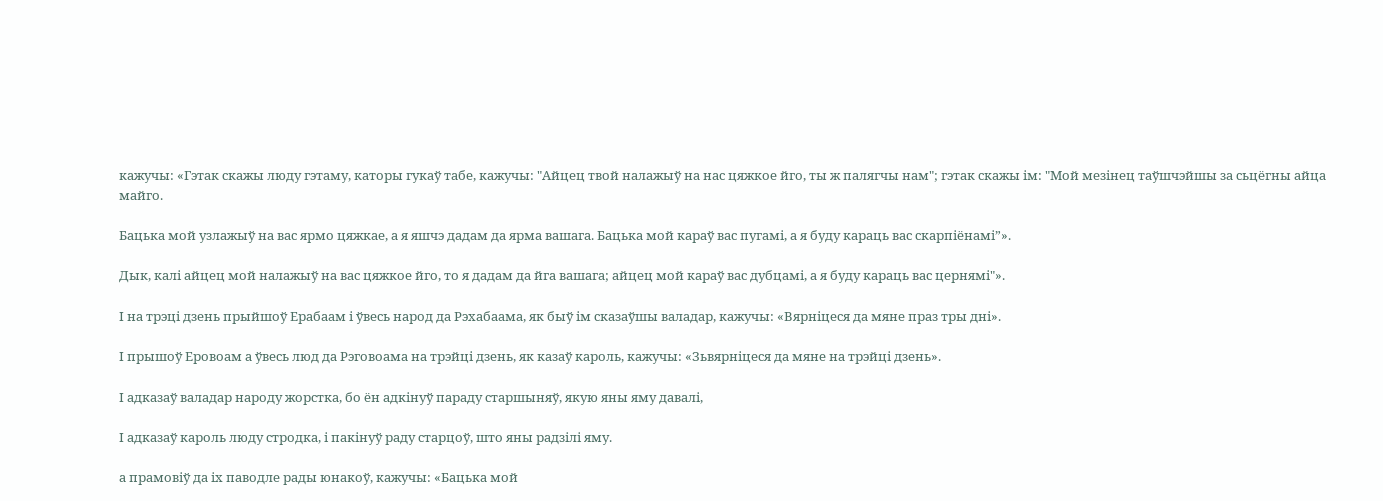кажучы: «Гэтак скажы люду гэтаму, каторы гукаў табе, кажучы: "Айцец твой налажыў на нас цяжкое йго, ты ж палягчы нам"; гэтак скажы ім: "Мой мезінец таўшчэйшы за сьцёгны айца майго.

Бацька мой узлажыў на вас ярмо цяжкае, а я яшчэ дадам да ярма вашага. Бацька мой караў вас пугамі, а я буду караць вас скарпіёнамі”».

Дык, калі айцец мой налажыў на вас цяжкое йго, то я дадам да йга вашага; айцец мой караў вас дубцамі, а я буду караць вас цернямі"».

І на трэці дзень прыйшоў Ерабаам і ўвесь народ да Рэхабаама, як быў ім сказаўшы валадар, кажучы: «Вярніцеся да мяне праз тры дні».

І прышоў Еровоам а ўвесь люд да Рэговоама на трэйці дзень, як казаў кароль, кажучы: «Зьвярніцеся да мяне на трэйці дзень».

І адказаў валадар народу жорстка, бо ён адкінуў параду старшыняў, якую яны яму давалі,

І адказаў кароль люду стродка, і пакінуў раду старцоў, што яны радзілі яму.

а прамовіў да іх паводле рады юнакоў, кажучы: «Бацька мой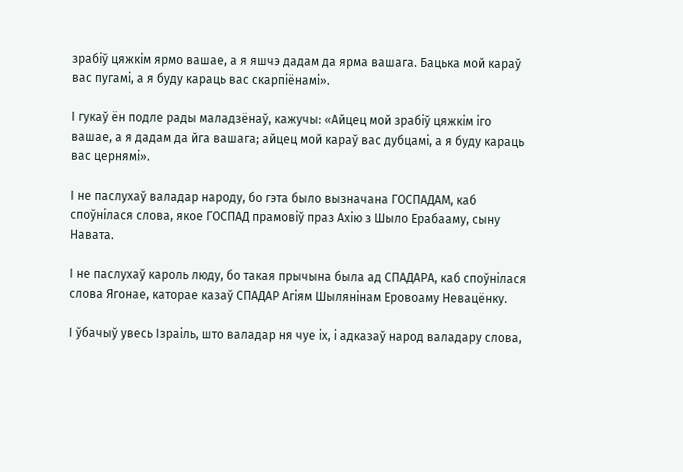зрабіў цяжкім ярмо вашае, а я яшчэ дадам да ярма вашага. Бацька мой караў вас пугамі, а я буду караць вас скарпіёнамі».

І гукаў ён подле рады маладзёнаў, кажучы: «Айцец мой зрабіў цяжкім іго вашае, а я дадам да йга вашага; айцец мой караў вас дубцамі, а я буду караць вас цернямі».

І не паслухаў валадар народу, бо гэта было вызначана ГОСПАДАМ, каб споўнілася слова, якое ГОСПАД прамовіў праз Ахію з Шыло Ерабааму, сыну Навата.

І не паслухаў кароль люду, бо такая прычына была ад СПАДАРА, каб споўнілася слова Ягонае, каторае казаў СПАДАР Агіям Шылянінам Еровоаму Невацёнку.

І ўбачыў увесь Ізраіль, што валадар ня чуе іх, і адказаў народ валадару слова,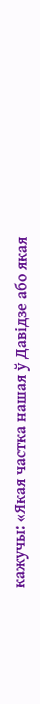кажучы: «Якая частка нашая ў Давідзе або якая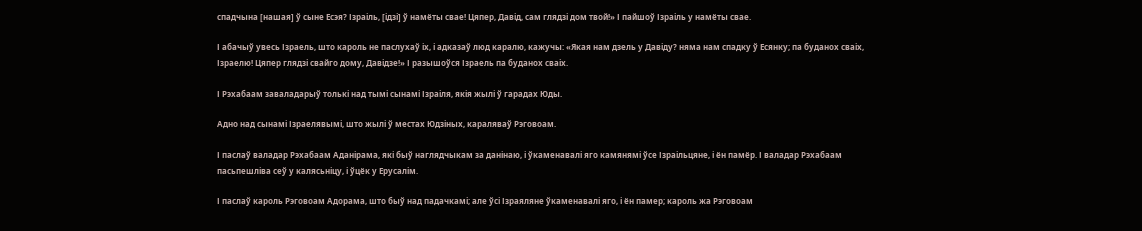спадчына [нашая] ў сыне Есэя? Ізраіль, [ідзі] ў намёты свае! Цяпер, Давід, сам глядзі дом твой!» І пайшоў Ізраіль у намёты свае.

І абачыў увесь Ізраель, што кароль не паслухаў іх, і адказаў люд каралю, кажучы: «Якая нам дзель у Давіду? няма нам спадку ў Есянку; па буданох сваіх, Ізраелю! Цяпер глядзі свайго дому, Давідзе!» І разышоўся Ізраель па буданох сваіх.

І Рэхабаам заваладарыў толькі над тымі сынамі Ізраіля, якія жылі ў гарадах Юды.

Адно над сынамі Ізраелявымі, што жылі ў местах Юдзіных, караляваў Рэговоам.

І паслаў валадар Рэхабаам Аданірама, які быў наглядчыкам за данінаю, і ўкаменавалі яго камянямі ўсе Ізраільцяне, і ён памёр. І валадар Рэхабаам пасьпешліва сеў у калясьніцу, і ўцёк у Ерусалім.

І паслаў кароль Рэговоам Адорама, што быў над падачкамі; але ўсі Ізраяляне ўкаменавалі яго, і ён памер; кароль жа Рэговоам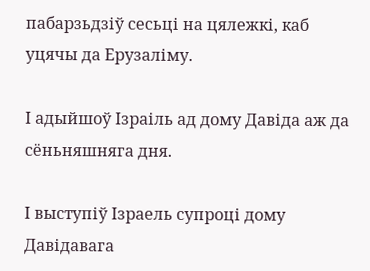пабарзьдзіў сесьці на цялежкі, каб уцячы да Ерузаліму.

І адыйшоў Ізраіль ад дому Давіда аж да сёньняшняга дня.

І выступіў Ізраель супроці дому Давідавага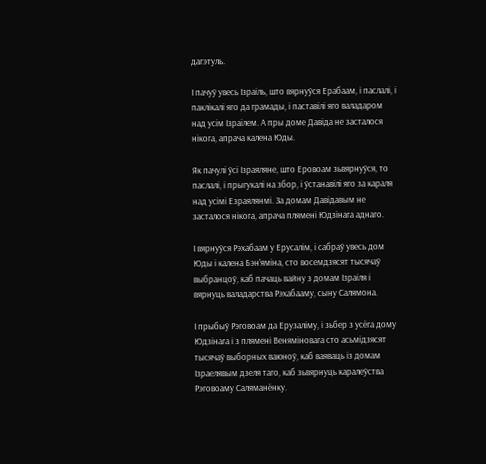дагэтуль.

І пачуў увесь Ізраіль, што вярнуўся Ерабаам, і паслалі, і паклікалі яго да грамады, і паставілі яго валадаром над усім Ізраілем. А пры доме Давіда не засталося нікога, апрача калена Юды.

Як пачулі ўсі Ізраяляне, што Еровоам зьвярнуўся, то паслалі, і прыгукалі на збор, і ўстанавілі яго за караля над усімі Езраялянмі. За домам Давідавым не засталося нікога, апрача плямені Юдзінага аднаго.

І вярнуўся Рэхабаам у Ерусалім, і сабраў увесь дом Юды і калена Бэн’яміна, сто восемдзясят тысячаў выбранцоў, каб пачаць вайну з домам Ізраіля і вярнуць валадарства Рэхабааму, сыну Салямона.

І прыбыў Рэговоам да Ерузаліму, і зьбер з усёга дому Юдзінага і з плямені Веняміновага сто асьмідзясят тысячаў выборных ваюноў, каб ваяваць із домам Ізраелявым дзеля таго, каб зьвярнуць каралеўства Рэговоаму Саляманёнку.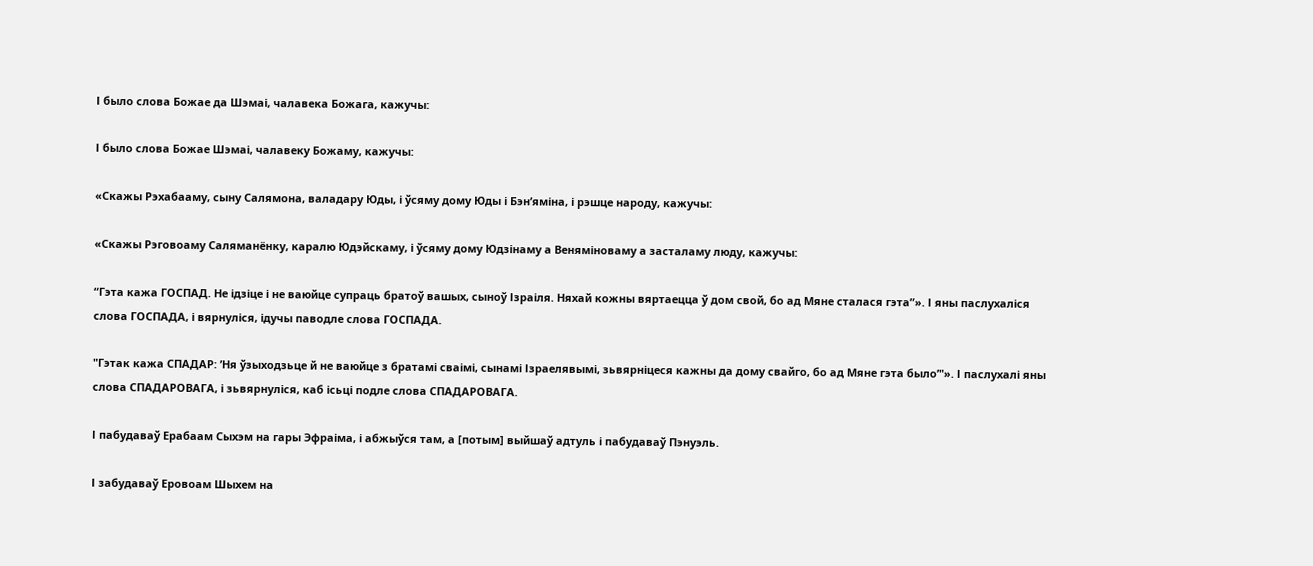І было слова Божае да Шэмаі, чалавека Божага, кажучы:

І было слова Божае Шэмаі, чалавеку Божаму, кажучы:

«Скажы Рэхабааму, сыну Салямона, валадару Юды, і ўсяму дому Юды і Бэн’яміна, і рэшце народу, кажучы:

«Скажы Рэговоаму Саляманёнку, каралю Юдэйскаму, і ўсяму дому Юдзінаму а Веняміноваму а засталаму люду, кажучы:

“Гэта кажа ГОСПАД. Не ідзіце і не ваюйце супраць братоў вашых, сыноў Ізраіля. Няхай кожны вяртаецца ў дом свой, бо ад Мяне сталася гэта”». І яны паслухаліся слова ГОСПАДА, і вярнуліся, ідучы паводле слова ГОСПАДА.

"Гэтак кажа СПАДАР: ’Ня ўзыходзьце й не ваюйце з братамі сваімі, сынамі Ізраелявымі, зьвярніцеся кажны да дому свайго, бо ад Мяне гэта было’"». І паслухалі яны слова СПАДАРОВАГА, і зьвярнуліся, каб ісьці подле слова СПАДАРОВАГА.

І пабудаваў Ерабаам Сыхэм на гары Эфраіма, і абжыўся там, а [потым] выйшаў адтуль і пабудаваў Пэнуэль.

І забудаваў Еровоам Шыхем на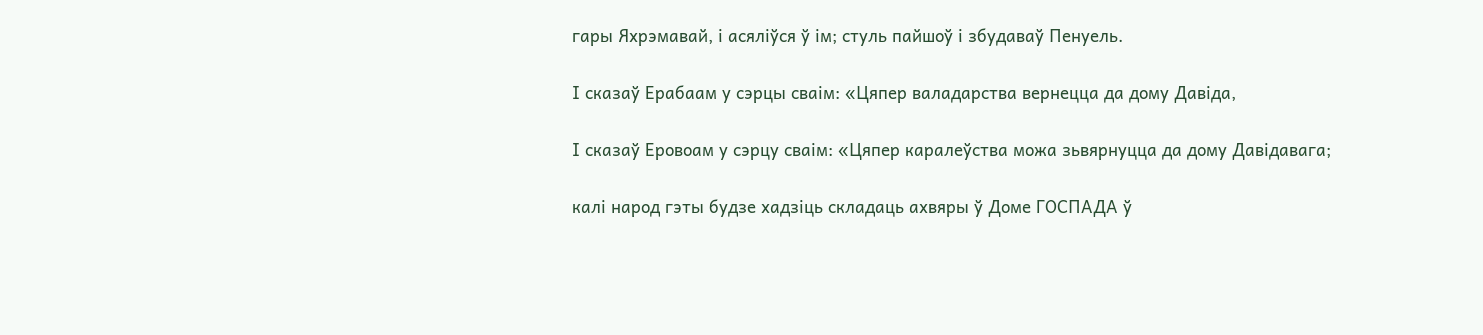гары Яхрэмавай, і асяліўся ў ім; стуль пайшоў і збудаваў Пенуель.

І сказаў Ерабаам у сэрцы сваім: «Цяпер валадарства вернецца да дому Давіда,

І сказаў Еровоам у сэрцу сваім: «Цяпер каралеўства можа зьвярнуцца да дому Давідавага;

калі народ гэты будзе хадзіць складаць ахвяры ў Доме ГОСПАДА ў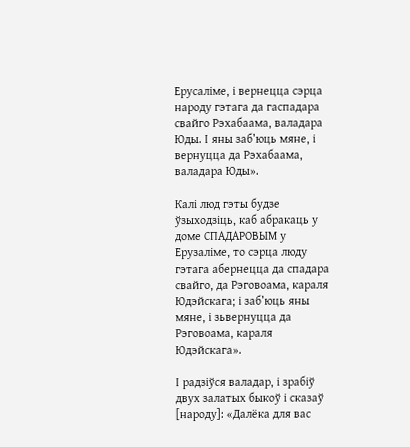Ерусаліме, і вернецца сэрца народу гэтага да гаспадара свайго Рэхабаама, валадара Юды. І яны заб’юць мяне, і вернуцца да Рэхабаама, валадара Юды».

Калі люд гэты будзе ўзыходзіць, каб абракаць у доме СПАДАРОВЫМ у Ерузаліме, то сэрца люду гэтага абернецца да спадара свайго, да Рэговоама, караля Юдэйскага; і заб’юць яны мяне, і зьвернуцца да Рэговоама, караля Юдэйскага».

І радзіўся валадар, і зрабіў двух залатых быкоў і сказаў [народу]: «Далёка для вас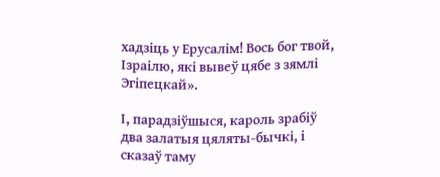хадзіць у Ерусалім! Вось бог твой, Ізраілю, які вывеў цябе з зямлі Эгіпецкай».

І, парадзіўшыся, кароль зрабіў два залатыя цяляты-бычкі, і сказаў таму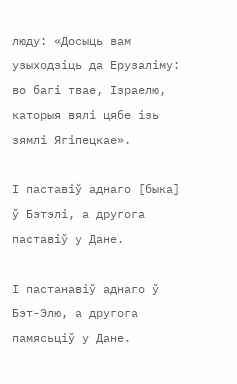люду: «Досыць вам узыходзіць да Ерузаліму: во багі твае, Ізраелю, каторыя вялі цябе ізь зямлі Ягіпецкае».

І паставіў аднаго [быка] ў Бэтэлі, а другога паставіў у Дане.

І пастанавіў аднаго ў Бэт-Элю, а другога памясьціў у Дане.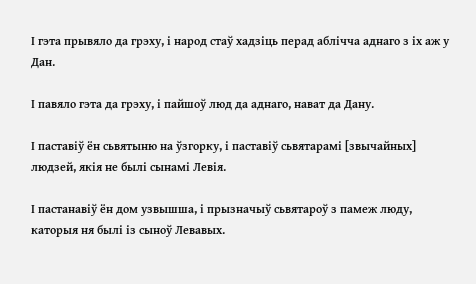І гэта прывяло да грэху, і народ стаў хадзіць перад аблічча аднаго з іх аж у Дан.

І павяло гэта да грэху, і пайшоў люд да аднаго, нават да Дану.

І паставіў ён сьвятыню на ўзгорку, і паставіў сьвятарамі [звычайных] людзей, якія не былі сынамі Левія.

І пастанавіў ён дом узвышша, і прызначыў сьвятароў з памеж люду, каторыя ня былі із сыноў Левавых.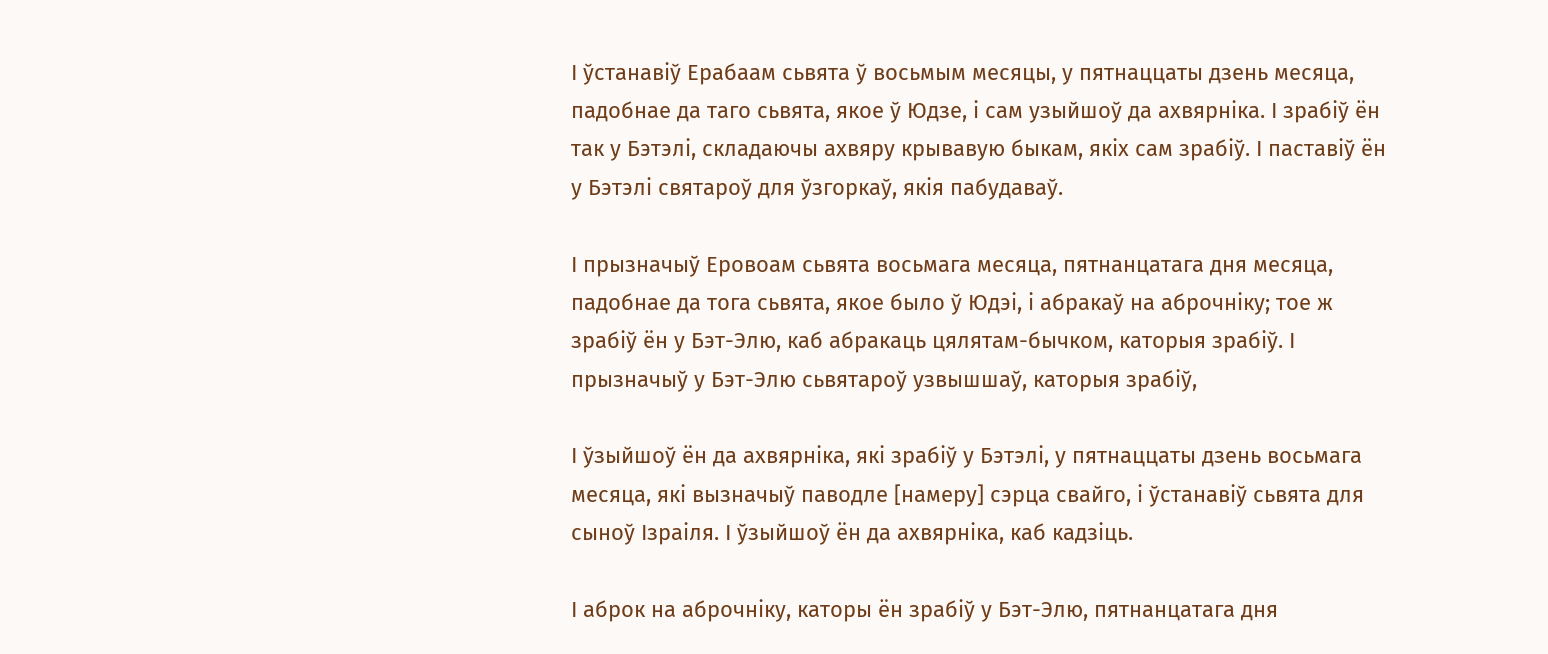І ўстанавіў Ерабаам сьвята ў восьмым месяцы, у пятнаццаты дзень месяца, падобнае да таго сьвята, якое ў Юдзе, і сам узыйшоў да ахвярніка. І зрабіў ён так у Бэтэлі, складаючы ахвяру крывавую быкам, якіх сам зрабіў. І паставіў ён у Бэтэлі святароў для ўзгоркаў, якія пабудаваў.

І прызначыў Еровоам сьвята восьмага месяца, пятнанцатага дня месяца, падобнае да тога сьвята, якое было ў Юдэі, і абракаў на аброчніку; тое ж зрабіў ён у Бэт-Элю, каб абракаць цялятам-бычком, каторыя зрабіў. І прызначыў у Бэт-Элю сьвятароў узвышшаў, каторыя зрабіў,

І ўзыйшоў ён да ахвярніка, які зрабіў у Бэтэлі, у пятнаццаты дзень восьмага месяца, які вызначыў паводле [намеру] сэрца свайго, і ўстанавіў сьвята для сыноў Ізраіля. І ўзыйшоў ён да ахвярніка, каб кадзіць.

І аброк на аброчніку, каторы ён зрабіў у Бэт-Элю, пятнанцатага дня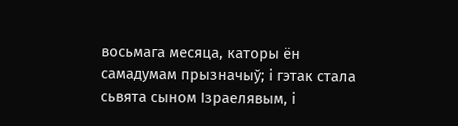восьмага месяца, каторы ён самадумам прызначыў; і гэтак стала сьвята сыном Ізраелявым, і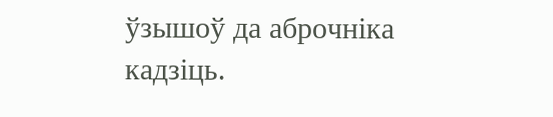ўзышоў да аброчніка кадзіць.